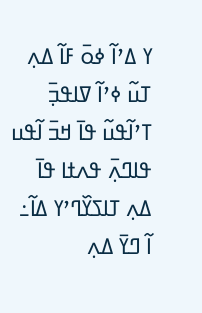ߌ ߡߴߊ߬ ߦߋ߫ ߓߊ߬ ߡߍ߲ ߠߎ߬ ߦߴߊ߬ ߜߊߟߏ߲߫ ߠߴߊ߬ߟߎ߬ ߟߊ߫ ߞߏ߫ ߊ߬ߟߎ ߟߊߣߍ߲߫ ߟߍߙߊ ߟߊ߫ ߡߍ߲ ߠߊߖߌ߰ߣߴߌ ߡߊ߬߸ ߊ߬ ߣߌ߫ ߡߍ߲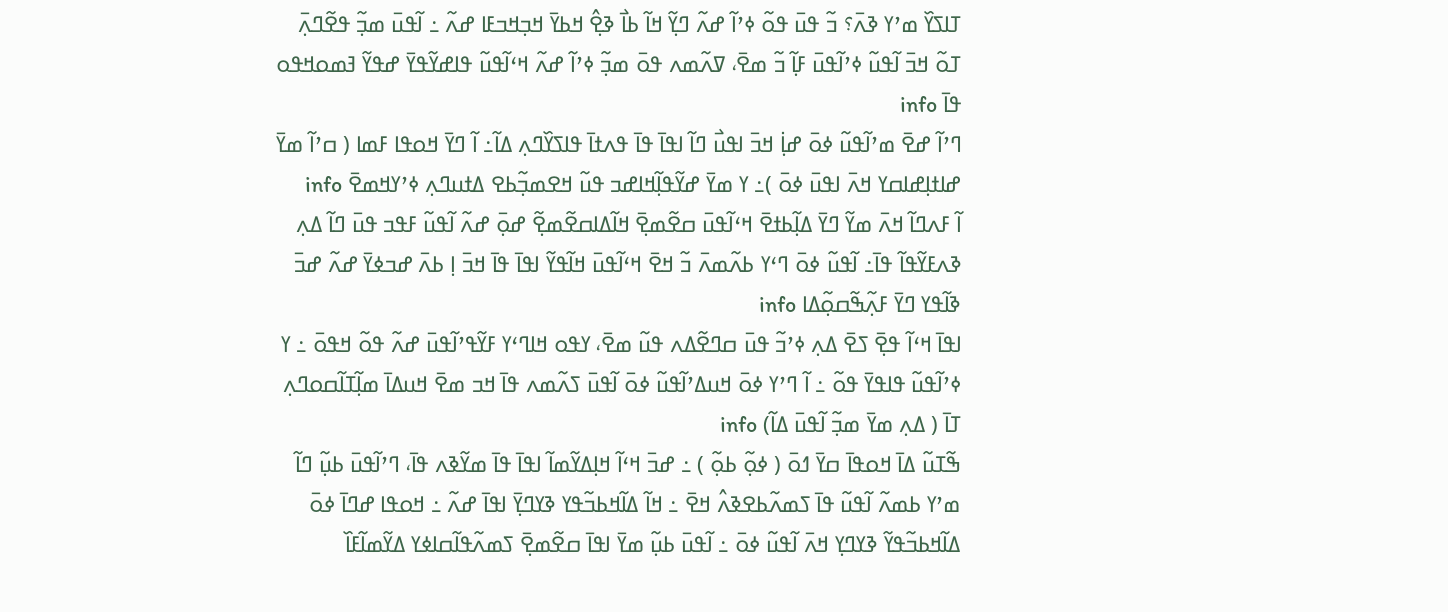ߠߊߖߌ߰ ߘߴߌ ߢߍ߫؟ ߏ߬ ߟߎ߫ ߟߋ߬ ߦߴߊ߬ ߝߍ߬ ߣߌ߲߬ ߞߊ߬ ߕߊ߯ ߢߐ߲߮ ߞߕߌ߫ ߞߏ߲ߞߏߓߊ ߝߍ߬ ߸ ߊ߬ߟߎ߫ ߘߏ߲߬ ߟߐ߬ߣߍ߲߫ ߠߋ߬ ߞߏ߫ ߊ߬ߟߎ߬ ߦߴߊ߬ߟߎ߫ ߓߊ߲߬ ߏ߬ ߘߐ߫، ߜߍ߬ߘߍ ߟߋ߫ ߘߏ߲߬ ߦߴߊ߬ ߝߍ߬ ߞߵߊ߬ߟߎ߬ ߟߊߝߌ߬ߟߌ߫ ߝߟߌ߬ ߔߘߋߞߟߋ ߟߊ߫ info
ߣߴߊ߬ ߝߐ߫ ߘߴߊ߬ߟߎ߬ ߦߋ߫ ߝߊ߲߭ ߞߏ߫ ߊߟߎ߯ ߣߊ߬ ߊߟߊ߫ ߟߊ߫ ߟߍߙߊ߫ ߟߊߖߌ߰ߣߍ߲ ߡߊ߬߸ ߊ߬ ߣߌ߫ ߞߋߟߊ ߓߘߊ ( ߛߴߊ߬ ߘߌ߫ ߝߊߙߊ߲ߝߊߛߌ ߞߍ߫ ߊߟߎ߫ ߦߋ߫ )߸ ߌ ߘߌ߫ ߝߌ߬ߟߊ߲߬ߞߊߝߏ ߟߎ߬ ߞߐߘߏ߲߬ߕߐ ߡߙߎߣߍ߲ ߦߴߌߞߘߐ߫ info
ߊ߬ ߓߍߣߊ߬ ߞߍ߫ ߘߌ߬ ߣߌ߫ ߡߊ߲߬ߕߙߐ߫ ߞߵߊ߬ߟߎ߫ ߛߐ߬ߘߐ߲߫ ߞߊ߬ߡߊߛߐ߬ߘߐ߲߬ ߝߋ߲߫ ߝߍ߬ ߊ߬ߟߎ߬ ߓߟߏ ߟߎ߫ ߣߊ߬ ߡߍ߲ ߢߍߓߌ߬ߟߊ߬ ߟߊ߫߸ ߊ߬ߟߎ߬ ߦߋ߫ ߣߵߌ ߕߍ߬ߘߍ߫ ߏ߬ ߞߐ߫ ߞߵߊ߬ߟߎ߫ ߞߊ߬ߟߌ߬ ߊߟߊ߫ ߟߊ߫ ߞߏ߫ ߊ߲ ߕߍ߫ ߝߏߦߌ߫ ߝߍ߬ ߝߏ߫ ߢߊ߬ߟߌ ߣߌ߫ ߓߍ߲߬ߒ߬ߛߋ߲߬ߡߊ info
ߊߟߊ߫ ߞߵߊ߬ ߟߐ߲߫ ߖߐ߫ ߡߍ߲ ߦߴߏ߬ ߟߎ߫ ߛߣߐ߬ߡߍ ߟߎ߬ ߘߐ߫، ߌߟߋ ߞߊߣߵߌ ߓߌ߬ߟߴߊ߬ߟߎ߫ ߝߍ߬ ߟߋ߬ ߞߟߋ߫ ߸ ߌ ߦߴߊ߬ߟߎ߬ ߟߊߟߌ߫ ߟߋ߬ ߸ ߊ߬ ߣߴߌ ߦߋ߫ ߞߎߡߴߊ߬ߟߎ߬ ߦߋ߫ ߊ߬ߟߎ߫ ߖߍ߬ߘߍ ߟߊ߫ ߞߏ ߘߐ߫ ߞߎߡߊ߫ ߘߊ߲߬ߠߊ߬ߛߋߣߍ߲ ߠߊ߫ ( ߡߍ߲ ߘߌ߫ ߘߏ߲߬ ߊ߬ߟߎ߫ ߡߊ߬) info
ߒ߬ߠߎ߬ ߡߊ߫ ߞߋߟߊ߫ ߛߌ߫ ߗߋ߫ ( ߦߋ߲߬ ߕߋ߲߬ ) ߸ ߝߏ߫ ߞߵߊ߬ ߞߊ߲ߡߌ߬ߘߊ߬ ߊߟߊ߫ ߟߊ߫ ߘߌ߬ߢߍ ߟߊ߫، ߣߴߊ߬ߟߎ߫ ߕߎ߲߬ ߣߊ߬ ߘߴߌ ߕߘߍ߬ ߊ߬ߟߎ߬ ߟߊ߫ ߖߘߍ߬ߕߐߢߍ߮ ߞߐ߫ ߸ ߞߊ߬ ߡߊ߬ߞߕߏ߬ߟߌ ߢߌߣߌ߲߫ ߊߟߊ߫ ߝߍ߬ ߸ ߞߋߟߊ ߝߣߊ߫ ߦߋ߫ ߡߊ߬ߞߕߏ߬ߟߌ߬ ߢߌߣߌ߲ ߞߍ߫ ߊ߬ߟߎ߬ ߦߋ߫ ߸ ߊ߬ߟߎ߫ ߕߎ߲߬ ߘߌ߫ ߊߟߊ߫ ߛߐ߬ߘߐ߲߫ ߖߘߍ߬ߟߊ߬ߛߊߦߌ ߡߌ߬ߘߊ߬ߓߊ߰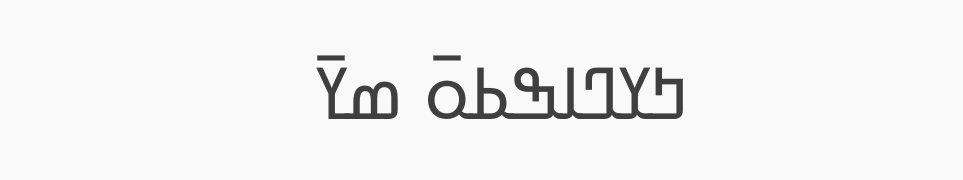ߤߌߣߊߒߕߋ߫ ߘߌ߫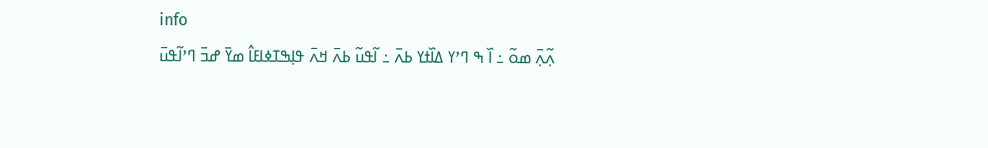info
ߍ߲߬ߍ߲߫ ߘߋ߬ ߸ ߊ߰ ߒ ߣߴߌ ߡߊ߰ߙߌ ߕߍ߫ ߸ ߊ߬ߟߎ߬ ߕߍ߫ ߞߍ߫ ߟߊ߲ߒߠߦߊߓߊ߮ ߘߌ߫ ߝߏ߫ ߣߴߊ߬ߟߎ߫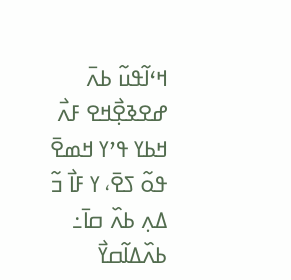ߞߵߊ߬ߟߎ߬ ߕߍ߫ ߝߐߢߐ߲߯ߞߐ ߓߍ߯ ߞߕߌ ߟߴߌ ߞߘߐ߫ ߟߋ߬ ߖߐ߫، ߌ ߓߊ߯ ߏ߬ ߡߍ߲ ߕߍ߰ ߛߊ߫߸ ߕߍ߰ߡߊ߬ߛߌ߯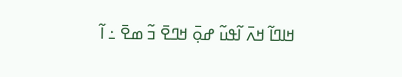ߞߊߣߊ߬ ߞߍ߫ ߊ߬ߟߎ߬ ߝߋ߲߫ ߞߣߐ߫ ߏ߬ ߘߐ߫ ߸ ߊ߬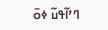ߣߴߊ߬ߟߎ߬ ߦߋ߫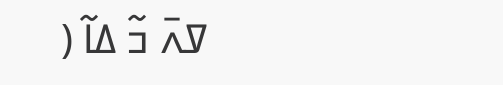ߜߍ߫ ߏ߬ ߡߊ߬ (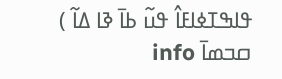ߟߊߒߠߦߊߓߊ߮ ߟߎ߬ ߕߊ߫ ߢߊ ߡߊ߬ ) ߛߏߘߊ߫ info